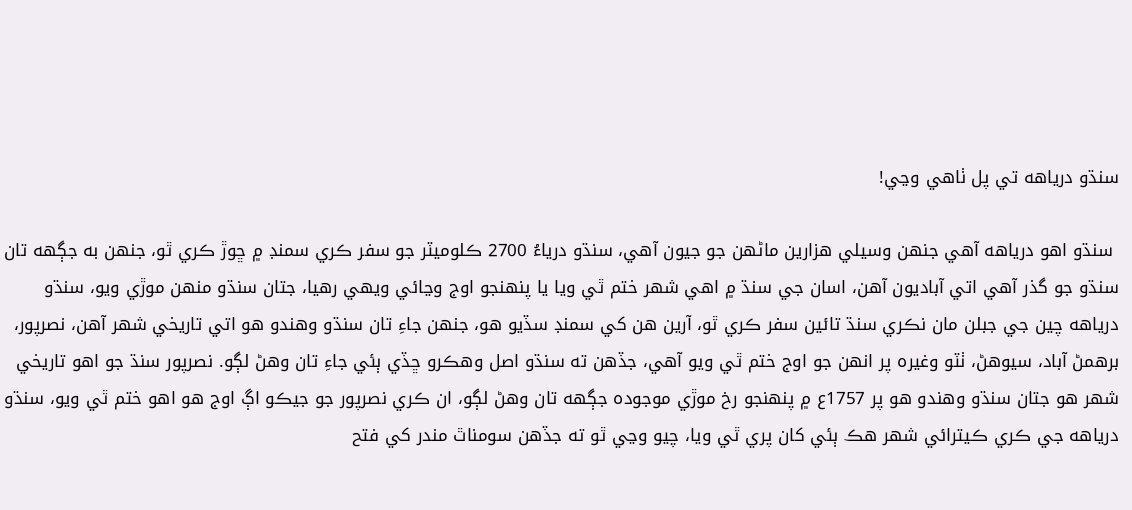سنڌو درياهه تي پل ٺاهي وڃي!

 سنڌو اهو درياهه آهي جنهن وسيلي هزارين ماڻهن جو جيون آهي، سنڌو درياءُ 2700 ڪلوميٽر جو سفر ڪري سمنڊ ۾ ڇوڙ ڪري ٿو، جنهن به جڳهه تان سنڌو جو گذر آهي اتي آباديون آهن، اسان جي سنڌ ۾ اهي شهر ختم ٿي ويا يا پنهنجو اوج وڃائي ويهي رهيا، جتان سنڌو منهن موڙي ويو، سنڌو درياهه چين جي جبلن مان نڪري سنڌ تائين سفر ڪري ٿو، آرين هن کي سمنڊ سڏيو هو، جنهن جاءِ تان سنڌو وهندو هو اتي تاريخي شهر آهن، نصرپور، برهمڻ آباد، سيوهڻ، ٺٽو وغيره پر انهن جو اوج ختم ٿي ويو آهي، جڏهن ته سنڌو اصل وهڪرو ڇڏي ٻئي جاءِ تان وهڻ لڳو. نصرپور سنڌ جو اهو تاريخي شهر هو جتان سنڌو وهندو هو پر 1757ع ۾ پنهنجو رخ موڙي موجوده جڳهه تان وهڻ لڳو، ان ڪري نصرپور جو جيڪو اڳ اوج هو اهو ختم ٿي ويو، سنڌو درياهه جي ڪري ڪيترائي شهر هڪ ٻئي کان پري ٿي ويا، چيو وڃي ٿو ته جڏهن سومناٿ مندر کي فتح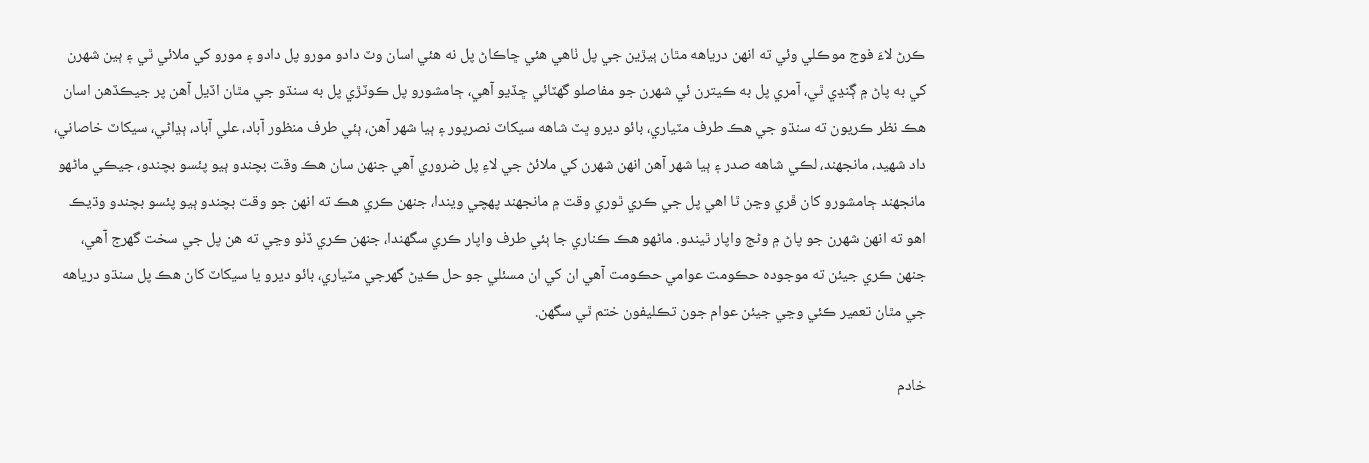ڪرڻ لاءَ فوج موڪلي وئي ته انهن درياهه مٿان ٻيڙين جي پل ٺاهي هئي ڇاڪاڻ پل نه هئي اسان وٽ دادو مورو پل دادو ۽ مورو کي ملائي ٿي ۽ ٻين شهرن کي به پاڻ ۾ ڳنڍي ٿي، آمري پل به ڪيترن ئي شهرن جو مفاصلو گھٽائي ڇڏيو آهي، ڄامشورو پل ڪوٽڙي پل به سنڌو جي مٿان اڏيل آهن پر جيڪڏهن اسان هڪ نظر ڪريون ته سنڌو جي هڪ طرف مٽياري، بائو ديرو ڀٽ شاهه سيکاٽ نصرپور ۽ ٻيا شهر آهن، ٻئي طرف منظور آباد، علي آباد، ٻڍاڻي، سيکاٽ خاصاني، داد شهيد، مانجھند، لڪي شاهه صدر ۽ ٻيا شهر آهن انهن شهرن کي ملائڻ جي لاءِ پل ضروري آهي جنهن سان هڪ وقت بچندو ٻيو پئسو بچندو، جيڪي ماڻهو مانجھند ڄامشورو کان ڦري وڃن ٿا اهي پل جي ڪري ٿوري وقت ۾ مانجھند پهچي ويندا، جنهن ڪري هڪ ته انهن جو وقت بچندو ٻيو پئسو بچندو وڌيڪ اهو ته انهن شهرن جو پاڻ ۾ وڻج واپار ٿيندو. ماڻهو هڪ ڪناري جا ٻئي طرف واپار ڪري سگھندا، جنهن ڪري ڏٺو وڃي ته هن پل جي سخت گھرج آهي، جنهن ڪري جيئن ته موجوده حڪومت عوامي حڪومت آهي ان کي ان مسئلي جو حل ڪڍڻ گھرجي مٽياري، بائو ديرو يا سيکاٽ کان هڪ پل سنڌو درياهه جي مٿان تعمير ڪئي وڃي جيئن عوام جون تڪليفون ختم ٿي سگھن.

خادم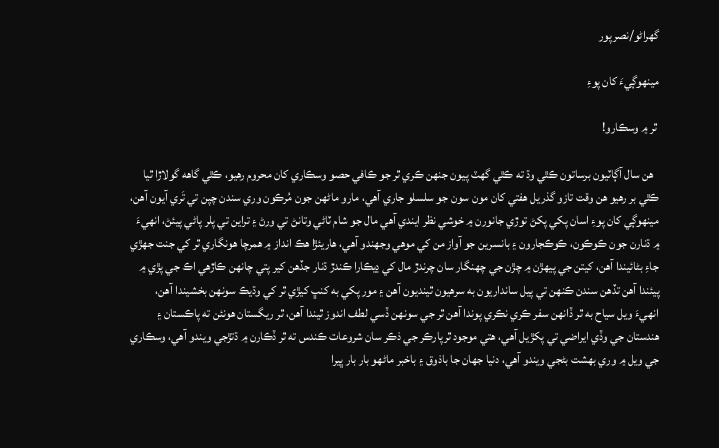گھراڻو/نصرپور

مينهوڳيءَ کان پوءِ

 ٿر ۾ وسڪارو!

  هن سال آڳاٽيون برساتون ڪٿي وڌ ته ڪٿي گھٽ پيون جنهن ڪري ٿر جو ڪافي حصو وسڪاري کان محروم رهيو، ڪٿي گاهه گولاڙا ٿيا ڪٿي بر رهيو هن وقت تازو گذريل هفتي کان مون سون جو سلسلو جاري آهي، مارو ماڻهن جون مُرڪون وري سندن چپن تي تَري آيون آهن، مينهوڳي کان پوءِ اسان پکي پکڻ توڙي جانورن ۾ خوشي نظر ايندي آهي مال جو شام ٽاڻي وتانڻ تي ورڻ ۽ تراين تي پلر پاڻي پيئڻ، انهيءَ ۾ ڌنارن جون ڪوڪون، ڪوڪجارون ۽ بانسرين جو آواز من کي موهي وجھندو آهي، هاريئڙا هڪ انداز ۾ همرچا هونگاري ٿر کي جنت جھڙي جاءِ بڻائيندا آهن، کيتن جي پيهڙن ۾ چڙن جي چهنگار سان چرندڙ مال کي ڍيڪارا ڪندڙ ڌنار جڏهن کير پتي چانهن ڪاڙهي اڪ جي پڙي ۾ پيئندا آهن تڏهن سندن ڪنهن تي پيل سانداريون به سرهيون ٿينديون آهن ۽ مور پکي به کنڀ کيڙي ٿر کي وڌيڪ سونهن بخشيندا آهن، انهيءَ ويل سياح به ٿر ڏانهن سفر ڪري نڪري پوندا آهن ٿر جي سونهن ڏسي لطف اندوز ٿيندا آهن، ٿر ريگستان هونئن ته پاڪستان ۽ هندستان جي وڏي ايراضي تي پکڙيل آهي، هتي موجود ٿرپارڪر جي ذڪر سان شروعات ڪندس ته ٿر ڏڪارن ۾ ڌتڙجي ويندو آهي، وسڪاري جي ويل ۾ وري بهشت بڻجي ويندو آهي، دنيا جهان جا باذوق ۽ باخبر ماڻهو بار بار ڀيرا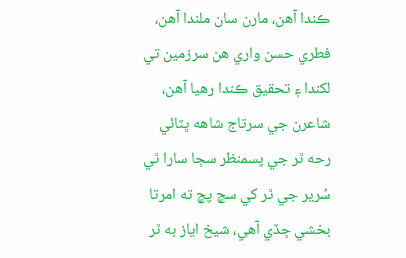ڪندا آهن، مارن سان ملندا آهن، فطري حسن واري هن سرزمين تي لکندا ۽ تحقيق ڪندا رهيا آهن، شاعرن جي سرتاج شاهه ڀٽائي رحه ٿر جي پسمنظر سڄا سارا ٿي سُرير جي ٿر کي سچ پچ ته امرتا بخشي ڇڏي آهي، شيخ اياز به ٿر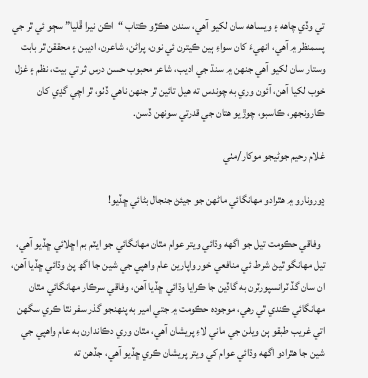تي وڏي چاهه ۽ ويساهه سان لکيو آهي، سندن هڪڙو ڪتاب “اڪن نيرا ڦليا” سڄو ئي ٿر جي پسمنظر ۾ آهي، انهيءَ کان سواءِ ٻين ڪيترن ئي نون، پراڻن، شاعرن، اديبن ۽ محققن ٿر بابت وستار سان لکيو آهي جنهن ۾ سنڌ جي اديب، شاعر محبوب حسن درس ثر تي بيت، نظم ۽ غزل خوب لکيا آهن، آئون وري به چوندس ته هيل تائين ٿر جنهن ناهي ڏٺو، ٿر اچي گڍي کان ڪارونجھر، ڪاسبو، چوڙيو هتان جي قدرتي سونهن ڏسن.

غلام رحيم جوڻيجو موکار/مٺي

ڍورونارو ۾ هٿرادو مهانگائي ماڻهن جو جيئڻ جنجال بڻائي ڇڏيو!

  وفاقي حڪومت تيل جو اگهه وڌائي ويتر عوام مٿان مهانگائي جو ايٽم بم اڇلائي ڇڏيو آهي، تيل مهانگو ٿيڻ شرط ئي منافعي خور واپارين عام واهپي جي شين جا اگھ پڻ وڌائي ڇڏيا آهن، ان سان گڏ ٽرانسپورٽرن به گاڏين جا ڪرايا وڌائي ڇڏيا آهن، وفاقي سرڪار مهانگائي مٿان مهانگائي ڪندي ٿي رهي، موجوده حڪومت ۾ جتي امير به پنهنجو گذر سفر نٿا ڪري سگهن اتي غريب طبقو ٻن ويلن جي ماني لاءِ پريشان آهي، مٿان وري دڪاندارن به عام واهپي جي شين جا هٿرادو اگھه وڌائي عوام کي ويتر پريشان ڪري ڇڏيو آهي، جڏهن ته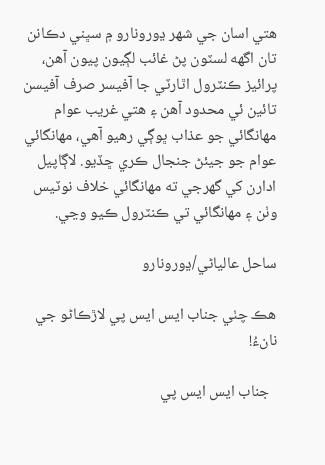هتي اسان جي شهر ڍورونارو ۾ سڀني دڪانن تان اگھه لسٽون پڻ غائب لڳيون پيون آهن، پرائيز ڪنٽرول اٿارٽي جا آفيسر صرف آفيسن تائين ئي محدود آهن ۽ هتي غريب عوام مهانگائي جو عذاب ڀوڳي رهيو آهي، مهانگائي عوام جو جيئڻ جنجال ڪري ڇڏيو. لاڳاپيل ادارن کي گهرجي ته مهانگائي خلاف نوٽيس وٺن ۽ مهانگائي تي ڪنٽرول ڪيو وڃي.

ساحل عالياڻي/ڍورونارو

هڪ چٺي جناب ايس ايس پي لاڙڪاڻو جي نانءُ!

  جناب ايس ايس پي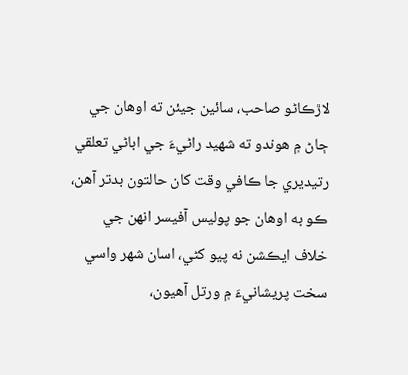لاڙڪاڻو صاحب، سائين جيئن ته اوھان جي ڄاڻ ۾ هوندو ته شهيد راڻيءَ جي اباڻي تعلقي رتيديري جا ڪافي وقت کان حالتون بدتر آهن، ڪو به اوھان جو پوليس آفيسر انھن جي خلاف ايڪشن نه پيو کڻي، اسان شهر واسي سخت پريشانيءَ ۾ ورتل آهيون،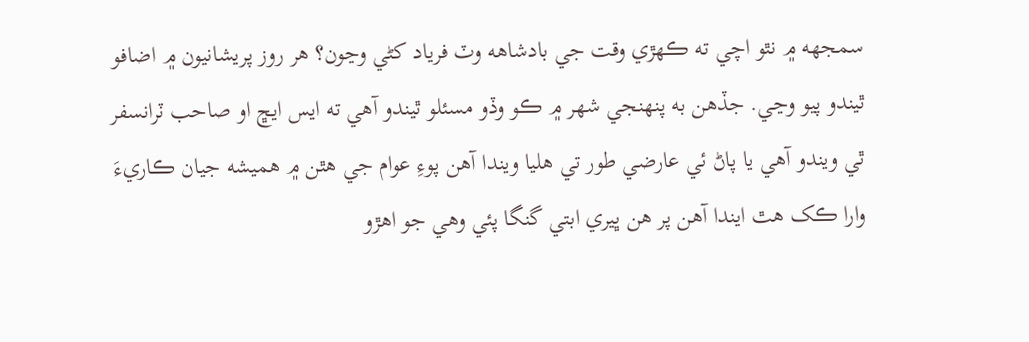سمجهه ۾ نٿو اچي ته ڪهڙي وقت جي بادشاهه وٽ فرياد کڻي وڃون؟ هر روز پريشانيون ۾ اضافو ٿيندو پيو وڃي. جڏهن به پنهنجي شهر ۾ ڪو وڏو مسئلو ٿيندو آهي ته ايس ايڇ او صاحب ٽرانسفر ٿي ويندو آهي يا پاڻ ئي عارضي طور تي ھليا ويندا آهن پوءِ عوام جي هٿن ۾ هميشه جيان ڪاريءَ وارا ڪک هٿ ايندا آهن پر هن ڀيري ابتي گنگا پئي وهي جو اهڙو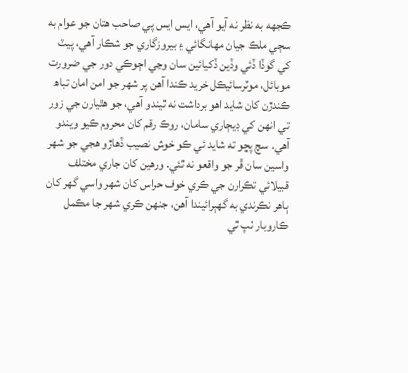ڪجهه به نظر نه آيو آهي، ايس ايس پي صاحب هتان جو عوام به سڄي ملڪ جيان مهانگائي ۽ بيروزگاري جو شڪار آهي، پيٽ کي گوڏا ڏئي وڏين ڏکيائين سان وڃي اڄوڪي دور جي ضرورت موبائل، موٽرسائيڪل خريد ڪندا آهن پر شهر جو امن امان تباھ ڪندڙن کان شايد اهو برداشت نه ٿيندو آهي، جو هٿيارن جي زور تي انهن کي ڊيڄاري سامان، روڪ رقم کان محروم ڪيو ويندو آهي. سچ پڇو ته شايد ئي ڪو خوش نصيب ڏهاڙو هجي جو شهر واسين سان ڦر جو واقعو نه ٿئي. ورهين کان جاري مختلف قبيلائي تڪرارن جي ڪري خوف حراس کان شهر واسي گھر کان ٻاھر نڪرندي به گهٻرائيندا آهن، جنھن ڪري شهر جا مڪمل ڪاروبار ٺپ ٿي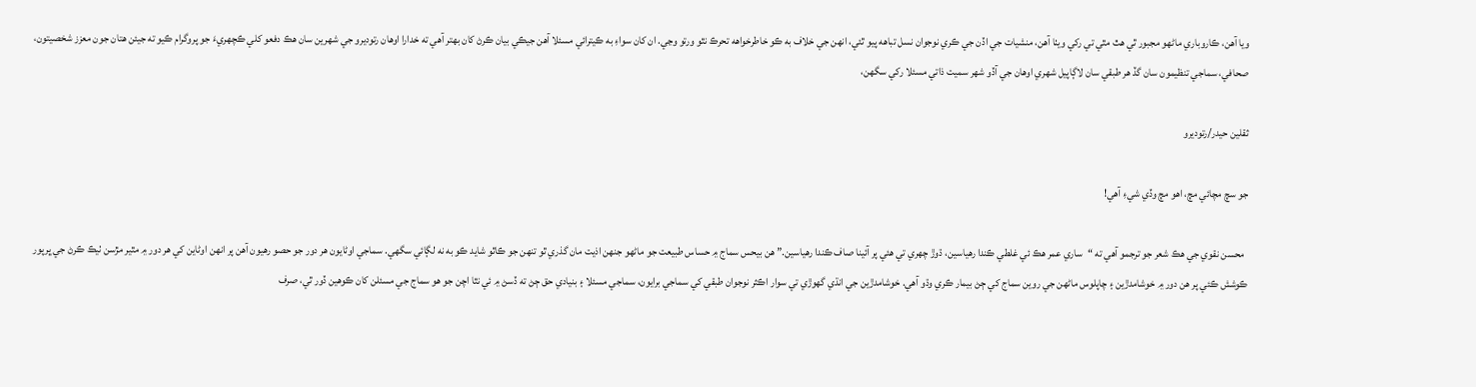ويا آهن، ڪاروباري ماڻهو مجبور ٿي هٿ مٿي تي رکي ويٺا آهن، منشيات جي اڏن جي ڪري نوجوان نسل تباهه پيو ٿئي، انھن جي خلاف به ڪو خاطرخواهه تحرڪ نٿو ورتو وڃي. ان کان سواءِ به ڪيترائي مسئلا آهن جيڪي بيان ڪرڻ کان بهتر آهي ته خدارا اوھان رتوديرو جي شهرين سان هڪ دفعو کلي ڪچهريءَ جو پروگرام ڪيو ته جيئن هتان جون معزز شخصيتون، صحافي، سماجي تنظيمون سان گڏ هر طبقي سان لاڳاپيل شهري اوھان جي آڏو شهر سميت ذاتي مسئلا رکي سگهن،

ثقلين حيدر/رتوديرو

جو سچ مچائي مچ، اهو مچ وڏي شيءِ آھي!

  محسن نقوي جي هڪ شعر جو ترجمو آھي ته “ساري عمر هڪ ئي غلطي ڪندا رهياسين، ڌوڙ چھري تي هئي پر آئينا صاف ڪندا رهياسين.” هن بيحس سماج ۾ حساس طبيعت جو ماڻھو جنهن اذيت مان گذري ٿو تنهن جو ڪاٿو شايد ڪو به نه لڳائي سگهي. سماجي اوڻايون هر دور جو حصو رهيون آھن پر انهن اوڻاين کي هر دور ۾ مٿير مڙسن ٺيڪ ڪرڻ جي ڀرپور ڪوشش ڪئي پر هن دور ۾ خوشامدڙين ۽ چاپلوس ماڻھن جي روين سماج کي ڄڻ بيمار ڪري وڌو آھي. خوشامدڙين جي انڌي گهوڙي تي سوار اڪثر نوجوان طبقي کي سماجي برايون، سماجي مسئلا ۽ بنيادي حق ڄڻ ته ڏسڻ ۾ ئي نٿا اچن جو هو سماج جي مسئلن کان ڪوهين ڏور ٿي، صرف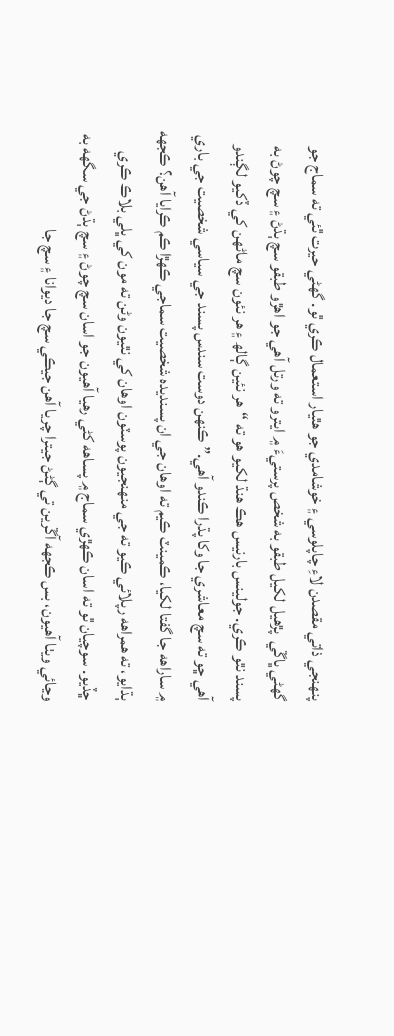پنهنجي ذاتي مقصدن لاءِ چاپلوسي ۽ خوشامدي جو هٿيار استعمال ڪري ٿو. گهڻي حيرت ٿئي ته سماج جو گهڻي ڀاڱي  پڙھيل لکيل طبقو به شخص پرستيءَ ۾ ايترو ته ورتل آھي جو اهڙو طبقو سچ ٻڌڻ ۽ سچ چوڻ به پسند نٿو ڪري. جولينس بارنيس هڪ هنڌ لکيو هو ته “هر نئين ڳالھ ۽ هر نئون سچ ماڻھن کي ڏکيو لڳندو آھي ڇو ته سچ معاشري جا وکا پڌرا ڪندو آھي.” ڪنهن دوست سندس پسند جي سياسي شخصيت جي باري ۾ ساراهه جا گفتا لکيا، ڪمينٽ ڪيم ته اوهان جي ان پسنديده شخصيت سماجي ڪهڙا ڪم ڪرايا آھن؟ ڪجهه ٻڌايو، ته همراهه رپلائي ڪيو ته جي منهنجيون پوسٽون اوهان کي نٿيون وڻن ته مون کي ڀلي بلاڪ ڪري ڇڏيو. سوچيان ٿو ته اسان ڪهڙي سماج ۾ پساهه کڻي رهيا آھيون جو اسان سچ چوڻ ۽ سچ ٻڌڻ جي سگهه به وڃائي ويٺا آھيون، بس ڪجهه آڱرين تي ڳڻڻ جيترا چريا آھن جيڪي سچ جا ديوانا ۽ سچ جا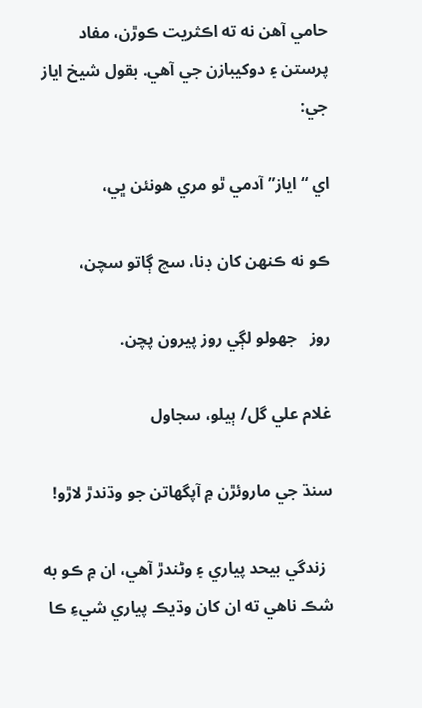حامي آھن نه ته اڪثريت ڪوڙن، مفاد پرستن ۽ دوکيبازن جي آھي. بقول شيخ اياز جي:

اي “اياز” آدمي ٿو مري هونئن ڀي،

ڪو نه ڪنهن کان ڊنا، سچ ڳاتو سچن،

روز   جهولو لڳي روز پيرون پچن.

غلام علي گل/ ٻيلو، سجاول

سنڌ جي ماروئڙن ۾ آپگھاتن جو وڌندڙ لاڙو!

  زندگي بيحد پياري ۽ وڻندڙ آهي، ان ۾ ڪو به شڪ ناهي ته ان کان وڌيڪ پياري شيءِ ڪا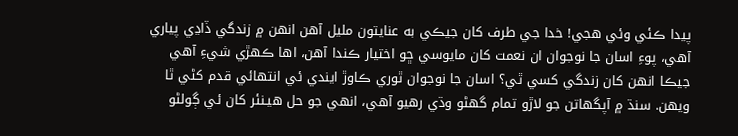پيدا ڪئي وئي ھجي! خدا جي طرف کان جيڪي به عنايتون مليل آهن انهن ۾ زندگي ڏاڍي پياري آهي، پوءِ اسان جا نوجوان ان نعمت کان مايوسي ڇو اختيار ڪندا آهن، اھا ڪھڙي شيءِ آهي جيڪا انهن کان زندگي کسي ٿي؟ اسان جا نوجوان ٿوري ڪاوڙ ايندي ئي انتھائي قدم کڻي ٿا ويھن. سنڌ ۾ آپگھاتن جو لاڙو تمام گھڻو وڌي رھيو آهي، انھي جو حل ھيـنئر کان ئي ڳولڻو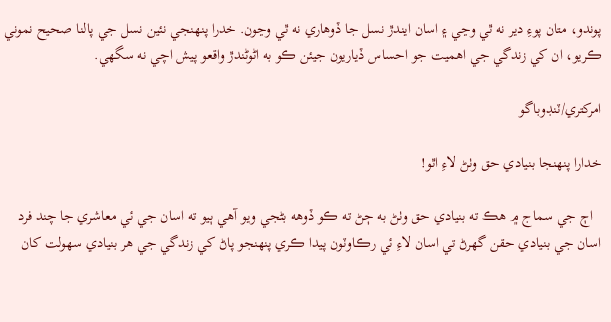پوندو، متان پوءِ دير نه ٿي وڃي ۽ اسان ايندڙ نسل جا ڏوھاري نه ٿي وڃون. خدرا پنهنجي نئين نسل جي پالنا صحيح نموني ڪريو، ان کي زندگي جي اھميت جو احساس ڏياريون جيئن ڪو به اڻوڻندڙ واقعو پيش اچي نه سگهي.

امرکتري/ٽنڊوباگو

خدارا پنهنجا بنيادي حق وٺڻ لاءِ اٿو!

  اڄ جي سماج ۾ هڪ ته بنيادي حق وٺڻ به ڄڻ ته ڪو ڏوهه بڻجي ويو آهي ٻيو ته اسان جي ئي معاشري جا چند فرد اسان جي بنيادي حقن گهرڻ تي اسان لاءِ ئي رڪاوٽون پيدا ڪري پنهنجو پاڻ کي زندگي جي هر بنيادي سهولت کان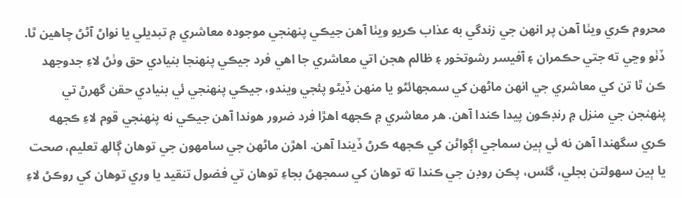محروم ڪري ويٺا آهن پر انهن جي زندگي به عذاب ڪريو ويٺا آهن جيڪي پنهنجي موجوده معاشري ۾ تبديلي يا نواڻ آڻڻ چاهين ٿا. ڏٺو وڃي ته جتي حڪمران ۽ آفيسر رشوتخور ۽ ظالم هجن اتي معاشري جا اهي فرد جيڪي پنهنجا بنيادي حق وٺڻ لاءِ جدوجهد ڪن ٿا تن کي معاشري جي انهن ماڻهن کي سمجهائڻو يا منهن ڏيڻو پئجي ويندو، جيڪي پنهنجي ئي بنيادي حقن گهرڻ تي پنهنجن جي منزل ۾ رنڊڪون پيدا ڪندا آهن. هر معاشري ۾ ڪجهه اهڙا فرد ضرور هوندا آهن جيڪي نه پنهنجي قوم لاءِ ڪجهه ڪري سگهندا آهن نه ئي ٻين سماجي اڳواڻن کي ڪجهه ڪرڻ ڏيندا آهن. اهڙن ماڻهن جي سامهون جي توهان ڳالھ تعليم، صحت يا ٻين سهولتن بجلي، گئس، پڪن روڊن جي ڪندا ته توهان کي سمجهڻ بجاءِ توهان تي فضول تنقيد يا وري توهان کي روڪڻ لاءِ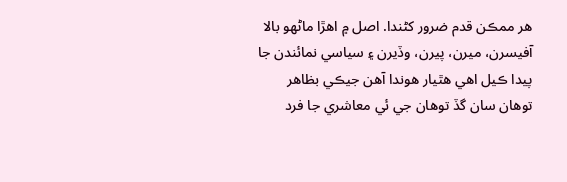هر ممڪن قدم ضرور کڻندا. اصل ۾ اهڙا ماڻهو بالا آفيسرن، ميرن، پيرن، وڏيرن ۽ سياسي نمائندن جا پيدا ڪيل اهي هٿيار هوندا آهن جيڪي بظاهر توهان سان گڏ توهان جي ئي معاشري جا فرد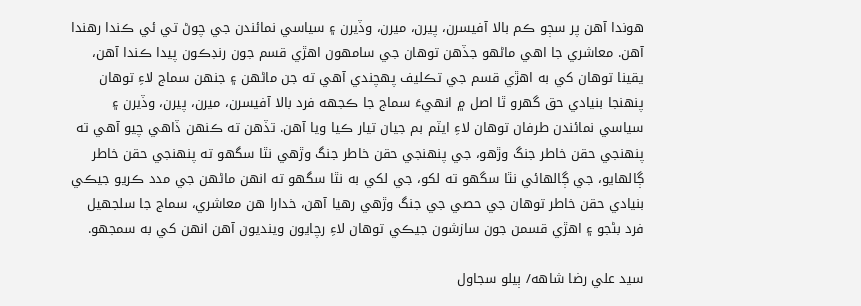هوندا آهن پر سڄو ڪم بالا آفيسرن، پيرن، ميرن، وڏيرن ۽ سياسي نمائندن جي چوڻ تي ئي ڪندا رهندا آهن. معاشري جا اهي ماڻهو جڏهن توهان جي سامهون اھڙي قسم جون رنڊڪون پيدا ڪندا آهن، يقينا توهان کي به اهڙي قسم جي تڪليف پهچندي آهي ته جن ماڻهن ۽ جنهن سماج لاءِ توهان پنهنجا بنيادي حق گهرو ٿا اصل ۾ انهيءَ سماج جا ڪجهه فرد بالا آفيسرن، ميرن، پيرن، وڏيرن ۽ سياسي نمائندن طرفان توهان لاءِ ايٽم بم جيان تيار ڪيا ويا آهن. تڏهن ته ڪنهن ڏاهي چيو آهي ته پنهنجي حقن خاطر جنگ وڙهو، جي پنهنجي حقن خاطر جنگ وڙهي نٿا سگهو ته پنهنجي حقن خاطر ڳالهايو، جي ڳالهائي نٿا سگهو ته لکو، جي لکي به نٿا سگهو ته انهن ماڻهن جي مدد ڪريو جيڪي  بنيادي حقن خاطر توهان جي حصي جي جنگ وڙهي رهيا آهن، خدارا هن معاشري، سماج جا سلجھيل فرد بڻجو ۽ اهڙي قسمن جون سازشون جيڪي توهان لاءِ رچايون وينديون آهن انهن کي به سمجهو.

سيد علي رضا شاهه/ ٻيلو سجاول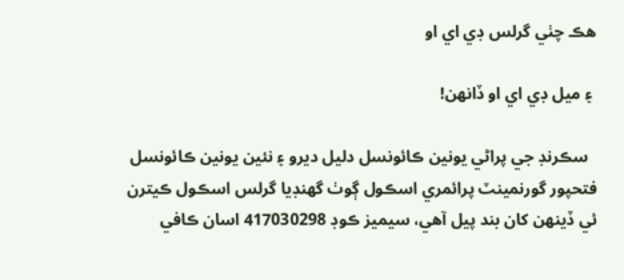ھڪ چٺي گرلس ڊي اي او

 ۽ ميل ڊي اي او ڏانھن!

  سڪرنڊ جي پراڻي يونين ڪائونسل دليل ديرو ۽ نئين يونين ڪائونسل فتحپور گورنمينٽ پرائمري اسڪول ڳوٺ گھنڊيا گرلس اسڪول ڪيترن ئي ڏينھن کان بند پيل آهي، سيميز ڪوڊ 417030298 اسان ڪافي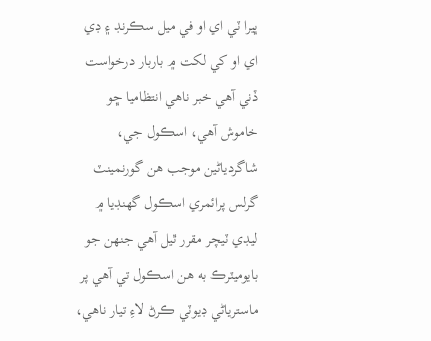ڀيرا ٽي اي او في ميل سڪرنڊ ۽ ڊي اي او کي لکت ۾ باربار درخواست ڏني آھي خبر ناھي انتظاميا ڇو خاموش آھي، اسڪول جي، شاگردياڻين موجب هن گورنمينٽ گرلس پرائمري اسڪول گھنڊيا ۾ ليڊي ٽيچر مقرر ٿيل آھي جنھن جو بايوميٽرڪ به هن اسڪول تي آهي پر ماسترياڻي ڊيوٽي ڪرڻ لاءِ تيار ناهي،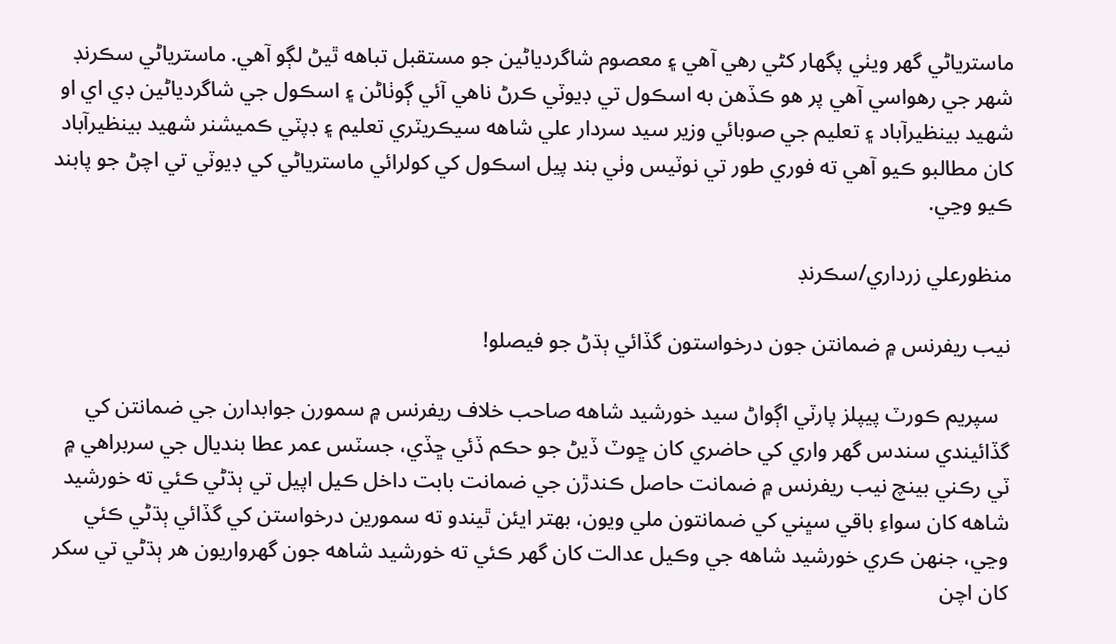ماسترياڻي گهر ويٺي پگهار کڻي رهي آهي ۽ معصوم شاگردياڻين جو مستقبل تباهه ٿيڻ لڳو آهي. ماسترياڻي سڪرنڊ شهر جي رهواسي آهي پر هو ڪڏهن به اسڪول تي ڊيوٽي ڪرڻ ناھي آئي ڳوٺاڻن ۽ اسڪول جي شاگردياڻين ڊي اي او شھيد بينظيرآباد ۽ تعليم جي صوبائي وزير سيد سردار علي شاهه سيڪريٽري تعليم ۽ ڊپٽي ڪميشنر شھيد بينظيرآباد کان مطالبو ڪيو آهي ته فوري طور تي نوٽيس وٺي بند پيل اسڪول کي کولرائي ماسترياڻي کي ڊيوٽي تي اچڻ جو پابند ڪيو وڃي.

منظورعلي زرداري/سڪرنڊ

نيب ريفرنس ۾ ضمانتن جون درخواستون گڏائي ٻڌڻ جو فيصلو!

  سپريم ڪورٽ پيپلز پارٽي اڳواڻ سيد خورشيد شاهه صاحب خلاف ريفرنس ۾ سمورن جوابدارن جي ضمانتن کي گڏائيندي سندس گهر واري کي حاضري کان ڇوٽ ڏيڻ جو حڪم ڏئي ڇڏي، جسٽس عمر عطا بنديال جي سربراهي ۾ ٽي رڪني بينچ نيب ريفرنس ۾ ضمانت حاصل ڪندڙن جي ضمانت بابت داخل ڪيل اپيل تي ٻڌڻي ڪئي ته خورشيد شاهه کان سواءِ باقي سڀني کي ضمانتون ملي ويون، بهتر ايئن ٿيندو ته سمورين درخواستن کي گڏائي ٻڌڻي ڪئي وڃي، جنهن ڪري خورشيد شاهه جي وڪيل عدالت کان گھر ڪئي ته خورشيد شاهه جون گهرواريون هر ٻڌڻي تي سکر کان اچن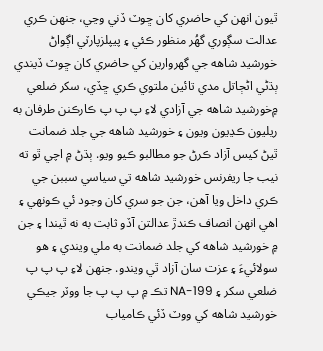ٿيون انهن کي حاضري کان ڇوٽ ڏني وڃي، جنهن ڪري عدالت سڳوري گھُر منظور ڪئي ۽ پيپلزپارٽي اڳواڻ خورشيد شاهه جي گهروارين کي حاضري کان ڇوٽ ڏيندي ٻڌڻي اڻڄاتل مدي تائين ملتوي ڪري ڇڏي، سکر ضلعي ۾خورشيد شاهه جي آزادي لاءِ پ پ پ ڪارڪنن طرفان به ريليون ڪڍيون ويون ۽ خورشيد شاهه جي جلد ضمانت ٿيڻ کيس آزاد ڪرڻ جو مطالبو ڪيو ويو. ٻڌڻ ۾ اچي ٿو ته نيب جا ريفرنس خورشيد شاهه تي سياسي سببن جي ڪري داخل ويا آهن، جن جو سري کان وجود ئي ڪونهي ۽ اهي انهن انصاف ڪندڙ عدالتن آڏو ثابت به نه ٿيندا ۽ جن ۾ خورشيد شاهه کي جلد ضمانت به ملي ويندي ۽ هو سولائيءَ ۽ عزت سان آزاد ٿي ويندو. جنهن لاءِ پ پ پ ضلعي سکر ۽ NA-199 تڪ ۾ پ پ پ جا ووٽر جيڪي خورشيد شاهه کي ووٽ ڏئي ڪامياب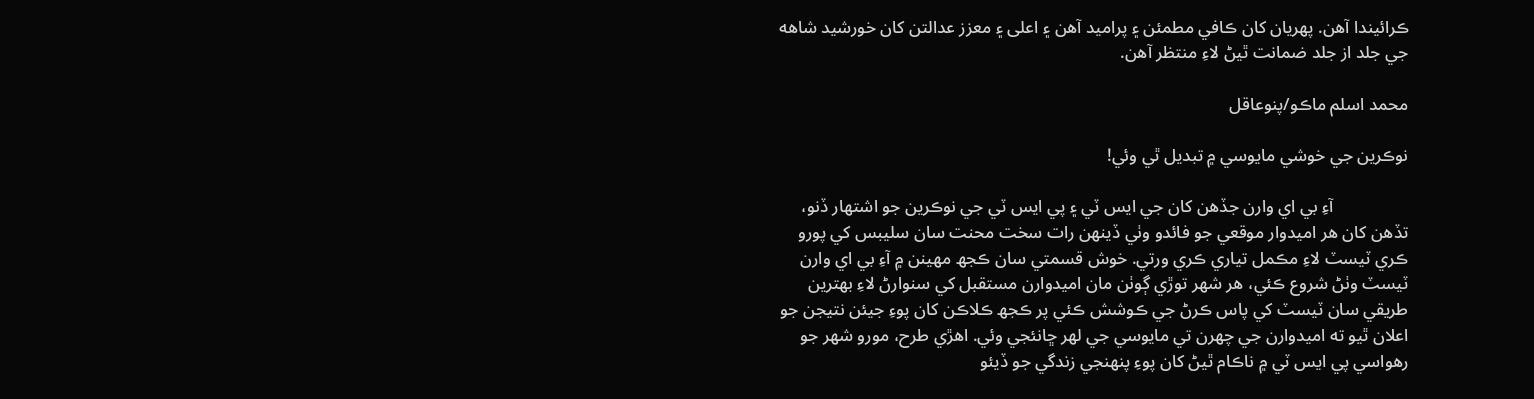ڪرائيندا آهن. پهريان کان ڪافي مطمئن ۽ پراميد آهن ۽ اعلى ۽ معزز عدالتن کان خورشيد شاهه جي جلد از جلد ضمانت ٿيڻ لاءِ منتظر آهن.

محمد اسلم ماڪو/پنوعاقل

نوڪرين جي خوشي مايوسي ۾ تبديل ٿي وئي!

                 آءِ بي اي وارن جڏهن کان جي ايس ٽي ۽ پي ايس ٽي جي نوڪرين جو اشتهار ڏنو، تڏهن کان ھر اميدوار موقعي جو فائدو وٺي ڏينھن رات سخت محنت سان سليبس کي پورو ڪري ٽيسٽ لاءِ مڪمل تياري ڪري ورتي. خوش قسمتي سان ڪجھ مھينن ۾ آءِ بي اي وارن ٽيسٽ وٺڻ شروع ڪئي، ھر شھر توڙي ڳوٺن مان اميدوارن مستقبل کي سنوارڻ لاءِ بھترين طريقي سان ٽيسٽ کي پاس ڪرڻ جي ڪوشش ڪئي پر ڪجھ ڪلاڪن کان پوءِ جيئن نتيجن جو اعلان ٿيو ته اميدوارن جي چھرن تي مايوسي جي لهر ڇانئجي وئي. اھڙي طرح، مورو شهر جو رهواسي پي ايس ٽي ۾ ناڪام ٿيڻ کان پوءِ پنھنجي زندگي جو ڏيئو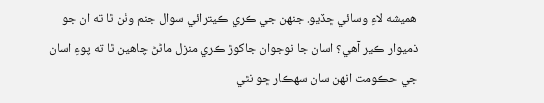ھميشه لاءِ وسائي ڇڏيو. جنھن جي ڪري ڪيترائي سوال جنم وٺن ٿا ته ان جو ذميوار ڪير آهي؟ اسان جا نوجوان جاکوڙ ڪري منزل ماڻڻ چاهين ٿا ته پوءِ اسان جي حڪومت انھن سان سهڪار ڇو نٿي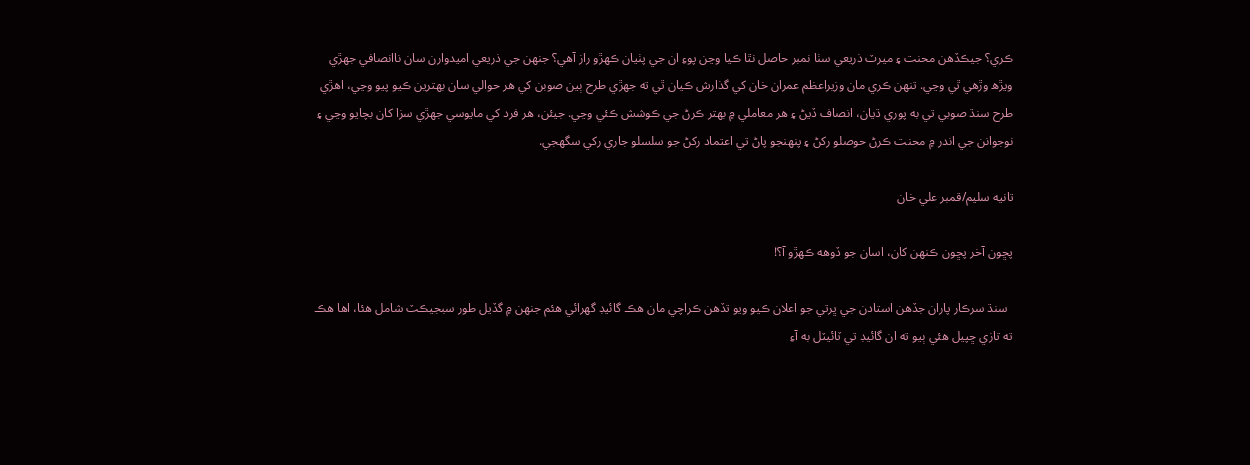ڪري؟ جيڪڏهن محنت ۽ ميرٽ ذريعي سٺا نمبر حاصل نٿا ڪيا وڃن پوءِ ان جي پٺيان ڪھڙو راز آهي؟ جنھن جي ذريعي اميدوارن سان ناانصافي جھڙي ويڙھ وڙھي ٿي وڃي. تنھن ڪري مان وزيراعظم عمران خان کي گذارش ڪيان ٿي ته جھڙي طرح ٻين صوبن کي ھر حوالي سان بھترين ڪيو پيو وڃي، اھڙي طرح سنڌ صوبي تي به پوري ڌيان، انصاف ڏيڻ ۽ ھر معاملي ۾ بھتر ڪرڻ جي ڪوشش ڪئي وڃي. جيئن، ھر فرد کي مايوسي جھڙي سزا کان بچايو وڃي ۽ نوجوانن جي اندر ۾ محنت ڪرڻ حوصلو رکڻ ۽ پنھنجو پاڻ تي اعتماد رکڻ جو سلسلو جاري رکي سگھجي.

تانيه سليم/قمبر علي خان

پڇون آخر پڇون ڪنھن کان، اسان جو ڏوھه ڪھڙو آ؟!

  سنڌ سرڪار پاران جڏھن استادن جي ڀرتي جو اعلان ڪيو ويو تڏھن ڪراچي مان ھڪ گائيڊ گھرائي ھئم جنھن ۾ گڏيل طور سبجيڪٽ شامل ھئا، اھا ھڪ ته تازي ڇپيل هئي ٻيو ته ان گائيڊ تي ٽائيٽل به آءِ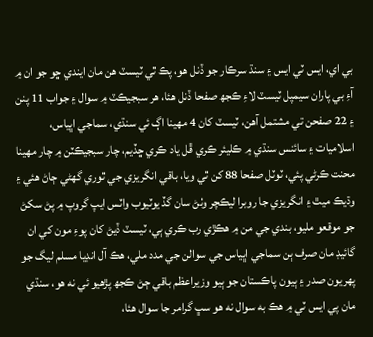بي اي، ايس ٽي ايس ۽ سنڌ سرڪار جو ڏنل ھو، پڪ ٿي ٽيسٽ ھن مان ايندي ڇو جو ان ۾ آءِ بي پاران سيمپل ٽيسٽ لاءِ ڪجھ صفحا ڏنل ھئا، ھر سبجيڪٽ ۾ سوال ۽ جواب 11 پنن ۽ 22 صفحن تي مشتمل آھن، ٽيسٽ کان 4 مھينا اڳ ئي سنڌي، سماجي اڀياس، اسلاميات ۽ سائنس سنڌي ۾ ڪليئر ڪري ڦل ياد ڪري ڇڏيم، چار سبجيڪٽن ۾ چار مھينا محنت ڪرڻي پئي، ٽوٽل صفحا 88 کن ٿي ويا، باقي انگريزي جي ٿوري گھڻي ڄاڻ ھئي ۽ وڌيڪ ميٿ ۽ انگريزي جا روبرا ليڪچر وٺڻ سان گڏ يوٽيوب واٽس ايپ گروپ ۾ پڻ سکڻ جو موقعو مليو، بندي جي من ۾ ھڪڙي رب ڪري ٻي، ٽيسٽ ڏيڻ کان پوءِ مون کي ان گائيڊ مان صرف ٻن سماجي اڀياس جي سوالن جي مدد ملي، ھڪ آل انڊيا مسلم ليگ جو پھريون صدر ۽ ٻيون پاڪستان جو ٻيو وزيراعظم باقي ڄڻ ڪجھ پڙھيو ئي نه ھو، سنڌي مان پي ايس ٽي ۾ ھڪ به سوال نه ھو سڀ گرامر جا سوال ھئا،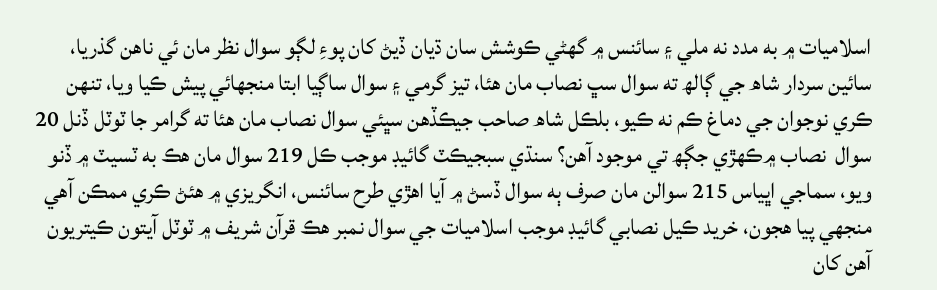اسلاميات ۾ به مدد نه ملي ۽ سائنس ۾ گھڻي ڪوشش سان ڌيان ڏيڻ کان پوءِ لڳو سوال نظر مان ئي ناھن گذريا، سائين سردار شاھ جي ڳالھ ته سوال سڀ نصاب مان ھئا، تيز گرمي ۽ سوال ساڳيا ابتا منجھائي پيش ڪيا ويا، تنھن ڪري نوجوان جي دماغ ڪم نه ڪيو، بلڪل شاھ صاحب جيڪڏھن سڀئي سوال نصاب مان ھئا ته گرامر جا ٽوٽل ڏنل 20 سوال  نصاب ۾ڪھڙي جڳھ تي موجود آھن؟ سنڌي سبجيڪٽ گائيڊ موجب ڪل 219 سوال مان ھڪ به ٽسيٽ ۾ ڏنو ويو، سماجي اڀياس 215 سوالن مان صرف ٻه سوال ڏسڻ ۾ آيا اھڙي طرح سائنس، انگريزي ۾ ھئڻ ڪري ممڪن آھي منجھي پيا ھجون، خريد ڪيل نصابي گائيڊ موجب اسلاميات جي سوال نمبر ھڪ قرآن شريف ۾ ٽوٽل آيتون ڪيتريون آھن کان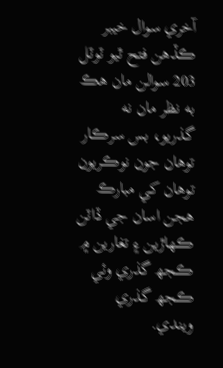آخري سوال خيبر ڪڏھن فتح ٿيو ٽوٽل 203 سوالن مان ھڪ به نظر مان نه گذريو، بس سرڪار توھان جون نوڪريون توھان کي مبارڪ ھجن اسان جي ڏاٽن ڪھاڙين ۽ تغارين ۾ ڪجھ گذري وئي ڪجھ گذري ويندي.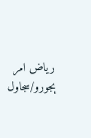رياض امر ٻجورو/سجاول